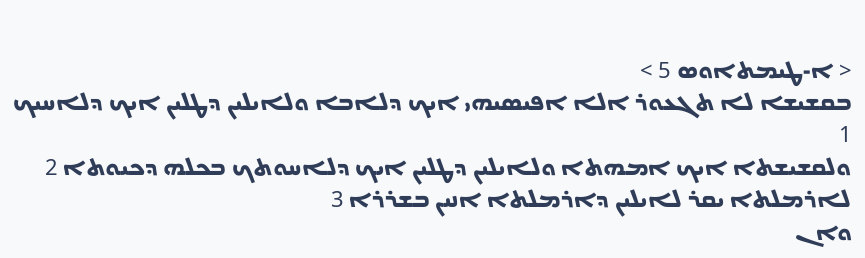< ܐ-ܛܝܡܬܐܘܣ 5 >
ܒܩܫܝܫܐ ܠܐ ܬܓܥܘܪ ܐܠܐ ܐܦܝܤܝܗܝ ܐܝܟ ܕܠܐܒܐ ܘܠܐܝܠܝܢ ܕܛܠܝܢ ܐܝܟ ܕܠܐܚܝܟ 1
ܘܠܩܫܝܫܬܐ ܐܝܟ ܐܡܗܬܐ ܘܠܐܝܠܝܢ ܕܛܠܝܢ ܐܝܟ ܕܠܐܚܘܬܟ ܒܟܠܗ ܕܟܝܘܬܐ 2
ܠܐܪܡܠܬܐ ܝܩܪ ܠܐܝܠܝܢ ܕܐܪܡܠܬܐ ܐܢܝܢ ܒܫܪܪܐ 3
ܘܐܢ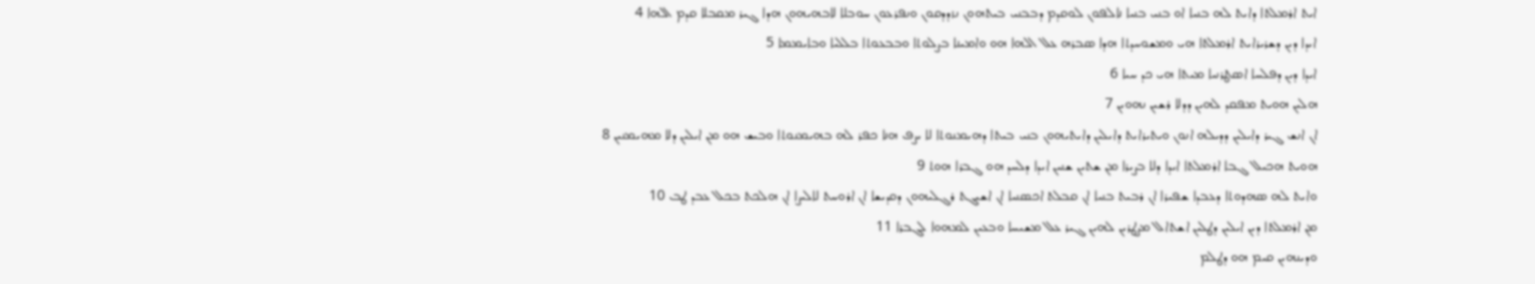ܐܝܬ ܐܪܡܠܬܐ ܕܐܝܬ ܠܗ ܒܢܝܐ ܐܘ ܒܢܝ ܒܢܝܐ ܢܐܠܦܘܢ ܠܘܩܕܡ ܕܒܒܢܝ ܒܝܬܗܘܢ ܢܙܕܕܩܘܢ ܘܢܦܪܥܘܢ ܚܘܒܠܐ ܠܐܒܗܝܗܘܢ ܗܕܐ ܓܝܪ ܡܩܒܠܐ ܩܕܡ ܐܠܗܐ 4
ܐܝܕܐ ܕܝܢ ܕܫܪܝܪܐܝܬ ܐܪܡܠܬܐ ܗܝ ܘܡܫܘܚܕܬܐ ܗܕܐ ܤܒܪܗ ܥܠ ܐܠܗܐ ܗܘ ܘܐܡܝܢܐ ܒܨܠܘܬܐ ܘܒܒܥܘܬܐ ܒܠܠܝܐ ܘܒܐܝܡܡܐ 5
ܐܝܕܐ ܕܝܢ ܕܦܠܚܐ ܐܤܛܪܢܝܐ ܡܝܬܐ ܗܝ ܟܕ ܚܝܐ 6
ܗܠܝܢ ܗܘܝܬ ܡܦܩܕ ܠܗܝܢ ܕܕܠܐ ܪܫܝܢ ܢܗܘܝܢ 7
ܐܢ ܐܢܫ ܓܝܪ ܕܐܝܠܝܢ ܕܕܝܠܗ ܐܢܘܢ ܘܝܬܝܪܐܝܬ ܕܐܝܠܝܢ ܕܐܝܬܝܗܘܢ ܒܢܝ ܒܝܬܐ ܕܗܝܡܢܘܬܐ ܠܐ ܝܨܦ ܗܢܐ ܟܦܪ ܠܗ ܒܗܝܡܢܘܬܐ ܘܒܝܫ ܗܘ ܡܢ ܐܝܠܝܢ ܕܠܐ ܡܗܝܡܢܝܢ 8
ܗܘܝܬ ܗܟܝܠ ܓܒܐ ܐܪܡܠܬܐ ܐܝܕܐ ܕܠܐ ܒܨܝܪܐ ܡܢ ܫܬܝܢ ܫܢܝܢ ܐܝܕܐ ܕܠܚܕ ܗܘ ܓܒܪܐ ܗܘܬ 9
ܘܐܝܬ ܠܗ ܤܗܕܘܬܐ ܕܥܒܕܐ ܫܦܝܪܐ ܐܢ ܪܒܝܬ ܒܢܝܐ ܐܢ ܩܒܠܬ ܐܟܤܢܝܐ ܐܢ ܐܫܝܓܬ ܪܓܠܝܗܘܢ ܕܩܕܝܫܐ ܐܢ ܐܪܘܚܬ ܠܐܠܝܨܐ ܐܢ ܗܠܟܬ ܒܟܠ ܥܒܕ ܛܒ 10
ܡܢ ܐܪܡܠܬܐ ܕܝܢ ܐܝܠܝܢ ܕܛܠܝܢ ܐܫܬܐܠ ܡܨܛܪܝܢ ܠܗܝܢ ܓܝܪ ܥܠ ܡܫܝܚܐ ܘܒܥܝܢ ܠܡܗܘܐ ܠܓܒܪܐ 11
ܘܕܝܢܗܝܢ ܩܝܡ ܗܘ ܕܛܠܡ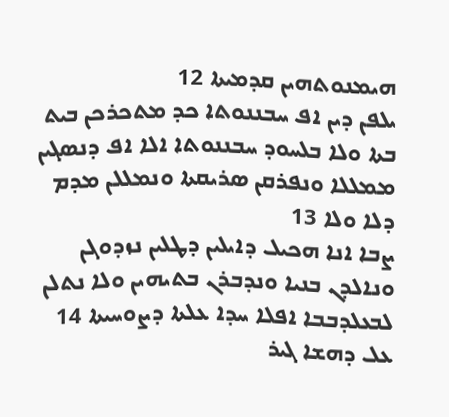ܗܝܡܢܘܬܗܝܢ ܩܕܡܝܬܐ 12
ܝܠܦܢ ܕܝܢ ܐܦ ܚܒܢܢܘܬܐ ܟܕ ܡܬܟܪܟܢ ܒܝܬ ܒܬܐ ܘܠܐ ܒܠܚܘܕ ܚܒܢܢܘܬܐ ܐܠܐ ܐܦ ܕܢܤܓܝܢ ܡܡܠܠܐ ܘܢܦܪܩܢ ܤܪܝܩܬܐ ܘܢܡܠܠܢ ܡܕܡ ܕܠܐ ܘܠܐ 13
ܨܒܐ ܐܢܐ ܗܟܝܠ ܕܐܝܠܝܢ ܕܛܠܝܢ ܢܙܕܘܓܢ ܘܢܐܠܕܢ ܒܢܝܐ ܘܢܕܒܪܢ ܒܬܝܗܝܢ ܘܠܐ ܢܬܠܢ ܠܒܥܠܕܒܒܐ ܐܦܠܐ ܚܕܐ ܥܠܬܐ ܕܨܘܚܝܬܐ 14
ܥܠ ܕܗܫܐ ܓܝܪ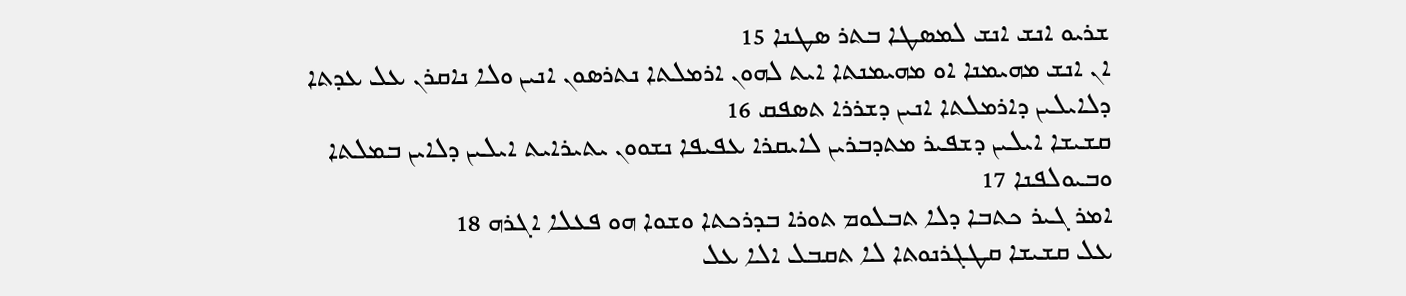ܫܪܝܘ ܐܢܫ ܐܢܫ ܠܡܤܛܐ ܒܬܪ ܤܛܢܐ 15
ܐܢ ܐܢܫ ܡܗܝܡܢܐ ܐܘ ܡܗܝܡܢܬܐ ܐܝܬ ܠܗܘܢ ܐܪܡܠܬܐ ܢܬܪܤܘܢ ܐܢܝܢ ܘܠܐ ܢܐܩܪܢ ܥܠ ܥܕܬܐ ܕܠܐܝܠܝܢ ܕܐܪܡܠܬܐ ܐܢܝܢ ܕܫܪܪܐ ܬܤܦܩ 16
ܩܫܝܫܐ ܐܝܠܝܢ ܕܫܦܝܪ ܡܬܕܒܪܝܢ ܠܐܝܩܪܐ ܥܦܝܦܐ ܢܫܘܘܢ ܝܬܝܪܐܝܬ ܐܝܠܝܢ ܕܠܐܝܢ ܒܡܠܬܐ ܘܒܝܘܠܦܢܐ 17
ܐܡܪ ܓܝܪ ܟܬܒܐ ܕܠܐ ܬܒܠܘܡ ܬܘܪܐ ܒܕܪܟܬܐ ܘܫܘܐ ܗܘ ܦܥܠܐ ܐܓܪܗ 18
ܥܠ ܩܫܝܫܐ ܩܛܓܪܢܘܬܐ ܠܐ ܬܩܒܠ ܐܠܐ ܥܠ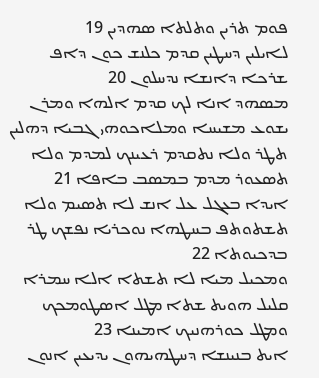ܦܘܡ ܬܪܝܢ ܘܬܠܬܐ ܤܗܕܝܢ 19
ܠܐܝܠܝܢ ܕܚܛܝܢ ܩܕܡ ܟܠܢܫ ܟܘܢ ܕܐܦ ܫܪܟܐ ܕܐܢܫܐ ܢܕܚܠܘܢ 20
ܡܤܗܕ ܐܢܐ ܠܟ ܩܕܡ ܐܠܗܐ ܘܡܪܢ ܝܫܘܥ ܡܫܝܚܐ ܘܡܠܐܟܘܗܝ ܓܒܝܐ ܕܗܠܝܢ ܬܛܪ ܘܠܐ ܢܬܩܕܡ ܪܥܝܢܟ ܠܡܕܡ ܘܠܐ ܬܤܥܘܪ ܡܕܡ ܒܡܤܒ ܒܐܦܐ 21
ܐܝܕܐ ܒܥܓܠ ܥܠ ܐܢܫ ܠܐ ܬܤܝܡ ܘܠܐ ܬܫܬܘܬܦ ܒܚܛܗܐ ܢܘܟܪܝܐ ܢܦܫܟ ܛܪ ܒܕܟܝܘܬܐ 22
ܘܡܟܝܠ ܡܝܐ ܠܐ ܬܫܬܐ ܐܠܐ ܚܡܪܐ ܩܠܝܠ ܗܘܝܬ ܫܬܐ ܡܛܠ ܐܤܛܘܡܟܟ ܘܡܛܠ ܟܘܪܗܢܝܟ ܐܡܝܢܐ 23
ܐܝܬ ܒܢܝܢܫܐ ܕܚܛܗܝܗܘܢ ܝܕܝܥܝܢ ܐܢܘܢ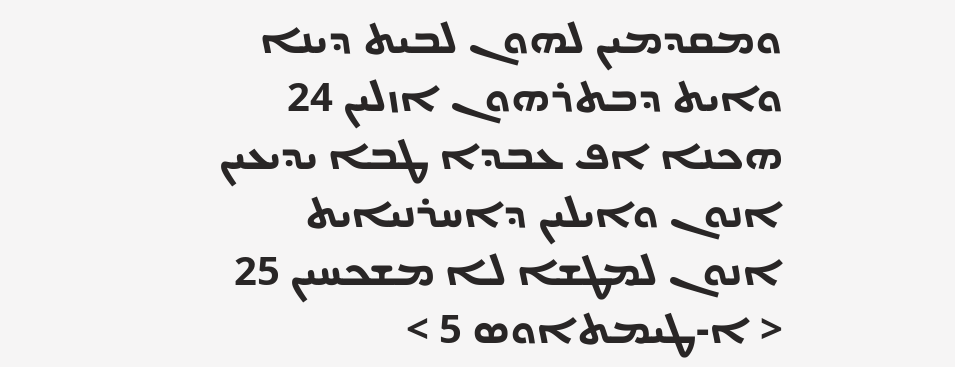ܘܡܩܕܡܝܢ ܠܗܘܢ ܠܒܝܬ ܕܝܢܐ ܘܐܝܬ ܕܒܬܪܗܘܢ ܐܙܠܝܢ 24
ܗܟܢܐ ܐܦ ܥܒܕܐ ܛܒܐ ܝܕܝܥܝܢ ܐܢܘܢ ܘܐܝܠܝܢ ܕܐܚܪܢܝܐܝܬ ܐܢܘܢ ܠܡܛܫܐ ܠܐ ܡܫܟܚܝܢ 25
< ܐ-ܛܝܡܬܐܘܣ 5 >